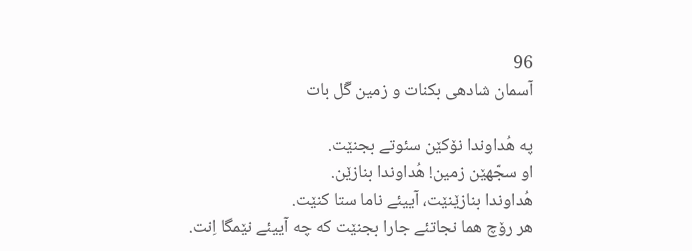96
آسمان شادهی بکنات و زمین گَل بات

په هُداوندا نۆکێن سئوتے بجنێت.
او سجّهێن زمین! هُداوندا بنازێن.
هُداوندا بنازێنێت، آییئے ناما ستا کنێت.
هر رۆچ هما نجاتئے جارا بجنێت که چه آییئے نێمگا اِنت.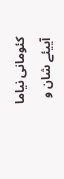کئومانی نیاما آییئے شان و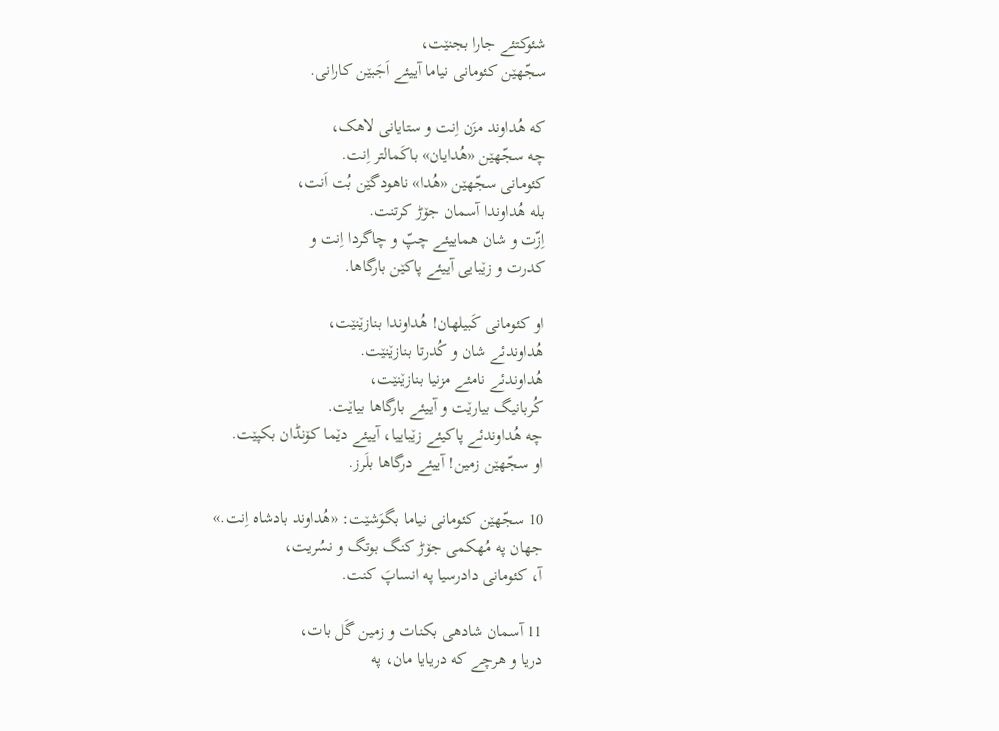شئوکتئے جارا بجنێت،
سجّهێن کئومانی نیاما آییئے اَجَبێن کارانی.

که هُداوند مزَن اِنت و ستایانی لاهک،
چه سجّهێن «هُدایان» باکَمالتر اِنت.
کئومانی سجّهێن «هُدا» ناهودگێن بُت اَنت،
بله هُداوندا آسمان جۆڑ کرتنت.
اِزّت و شان هماییئے چپّ و چاگردا اِنت و
کدرت و زێبایی آییئے پاکێن بارگاها.

او کئومانی کَبیلهان! هُداوندا بنازێنێت،
هُداوندئے شان و کُدرتا بنازێنێت.
هُداوندئے نامئے مزنیا بنازێنێت،
کُربانیگ بیارێت و آییئے بارگاها بیاێت.
چه هُداوندئے پاکیئے زێباییا، آییئے دێما کۆنڈان بکپێت.
او سجّهێن زمین! آییئے درگاها بلَرز.

10 سجّهێن کئومانی نیاما بگوَشێت: «هُداوند بادشاه اِنت.»
جهان په مُهکمی جۆڑ کنگ بوتگ و نسُریت،
آ، کئومانی دادرسیا په انساپَ کنت.

11 آسمان شادهی بکنات و زمین گَل بات،
دریا و هرچے که دریایا مان، په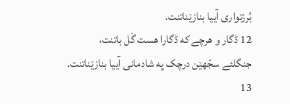بُرزتواری آییا بنازێناتنت.
12 ڈگار و هرچے که ڈگارا هست گَل باتنت،
جنگلئے سجّهێن درچک په شادمانی آییا بنازێناتنت.
13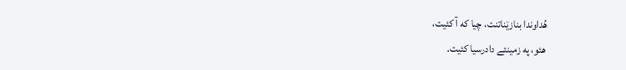هُداوندا بنازێناتنت، چیا که آ کئیت،
هئو، په زمینئے دادرسیا کئیت.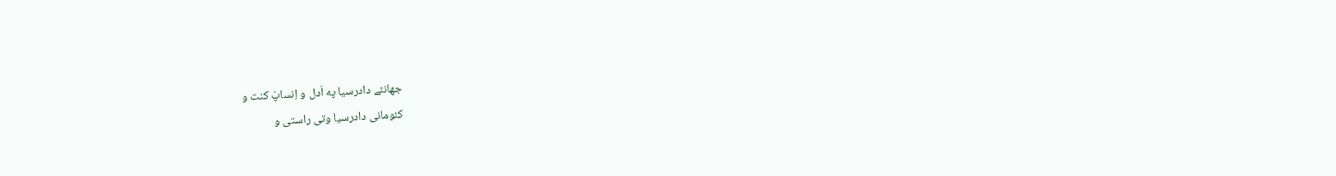جهانئے دادرسیا په اَدل و اِنساپَ کنت و
کئومانی دادرسیا وتی راستی و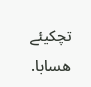تچکیئے هسابا.